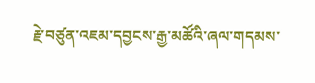རྗེ་བཙུན་འཇམ་དབྱངས་རྒྱ་མཚོའི་ཞལ་གདམས་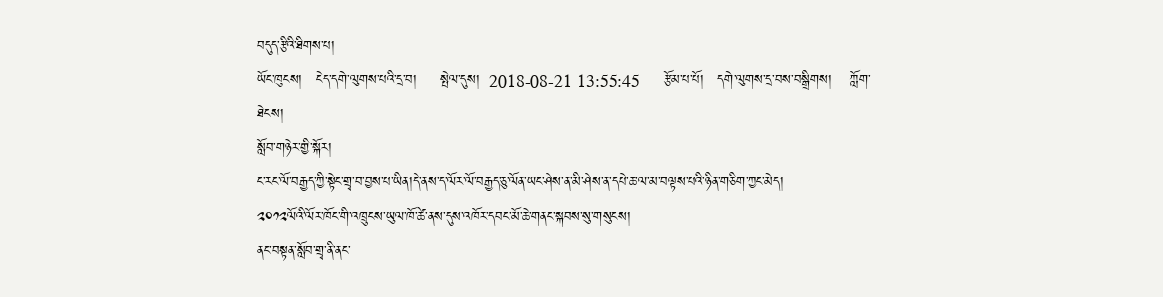བདུད་རྩིའི་ཐིགས་པ།
ཡོང་ཁུངས།   ངེད་དགེ་ལུགས་པའི་དྲ་བ།     སྤེལ་དུས།  2018-08-21 13:55:45     རྩོམ་པ་པོ།   དགེ་ལུགས་དྲ་བས་བསྒྲིགས།    ཀློག་ཐེངས།
སློབ་གཉེར་གྱི་སྐོར།
ང་རང་ལོ་བརྒྱད་ཀྱི་སྟེང་གྲྭ་བ་བྱས་པ་ཡིན།དེ་ནས་ད་ལོར་ལོ་བརྒྱད་ཅུ་ལོན་ཡང་ཤེས་ན་མི་ཤེས་ན་དཔེ་ཆ་ལ་མ་བལྟས་པའི་ཉིན་གཅིག་ཀྱང་མེད།
༢༠༡༢ལོའི་ལོར་ཁོང་གི་འཁྲུངས་ཡུལ་ཁོ་ཚེ་ནས་དུས་འཁོར་དབང་མོ་ཆེ་གནང་སྐབས་སུ་གསུངས།
ནང་བསྟན་སློབ་གྲྭ་ནི་ནང་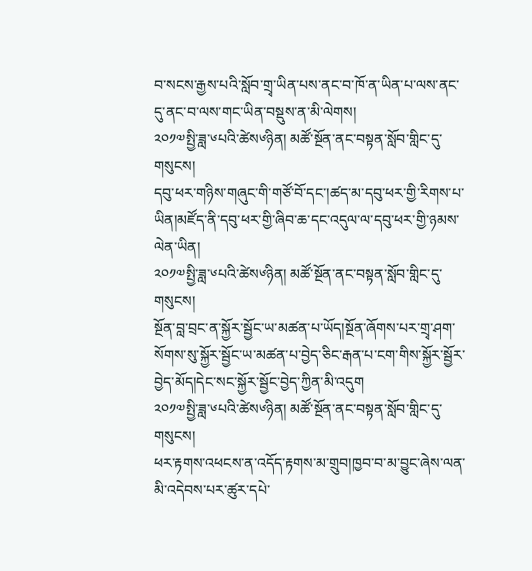བ་སངས་རྒྱས་པའི་སློབ་གྲྭ་ཡིན་པས་ནང་བ་ཁོ་ན་ཡིན་པ་ལས་ནང་དུ་ནང་བ་ལས་གང་ཡིན་བསྡུས་ན་མི་ལེགས།
༢༠༡༧སྤྱི་ཟླ་༦པའི་ཚེས༦ཉིན། མཚོ་སྔོན་ནང་བསྟན་སློབ་གླིང་དུ་གསུངས།
དབུ་ཕར་གཉིས་གཞུང་གི་གཙོ་བོ་དང་།ཚད་མ་དབུ་ཕར་གྱི་རིགས་པ་ཡིན།མཛོད་ནི་དབུ་ཕར་གྱི་ཞིབ་ཆ་དང་འདུལ་ལ་དབུ་ཕར་གྱི་ཉམས་ལེན་ཡིན།
༢༠༡༧སྤྱི་ཟླ་༦པའི་ཚེས༦ཉིན། མཚོ་སྔོན་ནང་བསྟན་སློབ་གླིང་དུ་གསུངས།
སྔོན་བླ་བྲང་ན་སྐྱོར་སྦྱོང་ཡ་མཚན་པ་ཡོད།སྔོན་ཞོགས་པར་གྲྭ་ཤག་སོགས་སུ་སྐྱོར་སྦྱོང་ཡ་མཚན་པ་བྱེད་ཅིང་རྒན་པ་ངག་གིས་སྐྱོར་སྦྱོར་བྱེད་མོད།དེང་སང་སྐྱོར་སྦྱོང་བྱེད་ཀྱིན་མི་འདུག
༢༠༡༧སྤྱི་ཟླ་༦པའི་ཚེས༦ཉིན། མཚོ་སྔོན་ནང་བསྟན་སློབ་གླིང་དུ་གསུངས།
ཕར་རྟགས་འཕངས་ན་འདོད་རྟགས་མ་གྲུབ།ཁྱབ་བ་མ་བྱུང་ཞེས་ལན་མི་འདེབས་པར་ཚུར་དཔེ་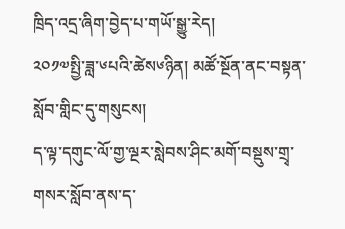ཁྲིད་འདྲ་ཞིག་བྱེད་པ་གཡོ་སྒྱུ་རེད།
༢༠༡༧སྤྱི་ཟླ་༦པའི་ཚེས༦ཉིན། མཚོ་སྔོན་ནང་བསྟན་སློབ་གླིང་དུ་གསུངས།
ད་ལྟ་དགུང་ལོ་གྱ་ལྔར་སླེབས་ཤིང་མགོ་བསྡུས་གྲྭ་གསར་སློབ་ནས་ད་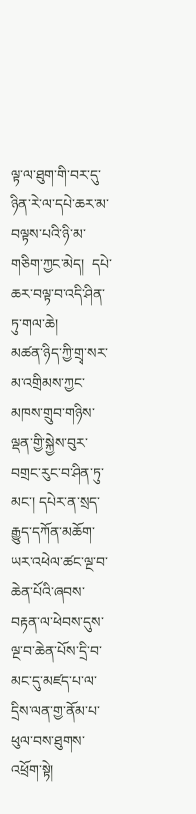ལྟ་ལ་ཐུག་གི་བར་དུ་ཉིན་རེ་ལ་དཔེ་ཆར་མ་བལྟས་པའི་ཉི་མ་གཅིག་ཀྱང་མེད།  དཔེ་ཆར་བལྟ་བ་འདི་ཤིན་ཏུ་གལ་ཆེ།
མཚན་ཉིད་ཀྱི་གྲྭ་སར་མ་འགྲིམས་ཀྱང་མཁས་གྲུབ་གཉིས་ལྡན་གྱི་སྐྱེས་བུར་བགྲང་རུང་བ་ཤིན་ཏུ་མང་། དཔེར་ན་སྲད་རྒྱུད་དཀོན་མཆོག་ཡར་འཕེལ་ཚང་ལྔ་བ་ཆེན་པོའི་ཞབས་བརྟན་ལ་ཕེབས་དུས་ལྔ་བ་ཆེན་པོས་དྲི་བ་མང་དུ་མཛད་པ་ལ་དྲིས་ལན་གྱ་ནོམ་པ་ཕུལ་བས་ཐུགས་འཕྲོག་སྟེ།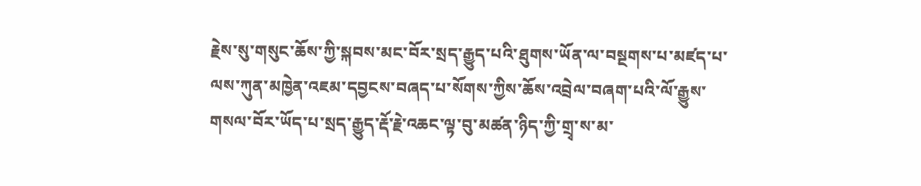རྗེས་སུ་གསུང་ཆོས་ཀྱི་སྐབས་མང་བོར་སྲད་རྒྱུད་པའི་ཐུགས་ཡོན་ལ་བསྔགས་པ་མཛད་པ་ལས་ཀུན་མཁྱེན་འཇམ་དབྱངས་བཞད་པ་སོགས་ཀྱིས་ཆོས་འབྲེལ་བཞག་པའི་ལོ་རྒྱུས་གསལ་བོར་ཡོད་པ་སྲད་རྒྱུད་རྡོ་རྗེ་འཆང་ལྟ་བུ་མཚན་ཉིད་ཀྱི་གྲྭ་ས་མ་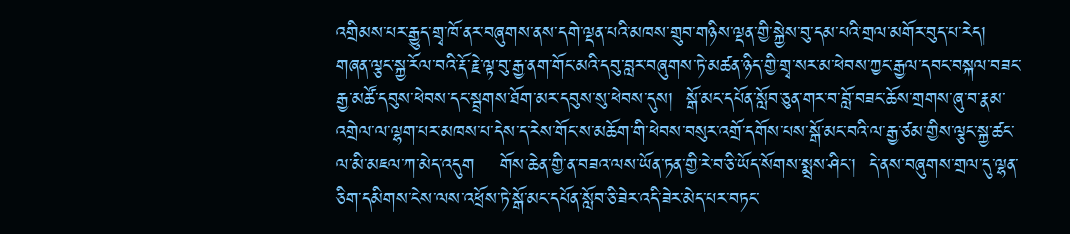འགྲིམས་པར་རྒྱུད་གྲྭ་ཁོ་ནར་བཞུགས་ནས་དགེ་ལྡན་པའི་མཁས་གྲུབ་གཉིས་ལྡན་གྱི་སྐྱེས་བུ་དམ་པའི་གྲལ་མགོར་བུད་པ་རེད།
གཞན་ལྕང་སྐྱ་རོལ་བའི་རྡོ་རྗེ་ལྟ་བུ་རྒྱ་ནག་གོང་མའི་དབུ་བླར་བཞུགས་ཏེ་མཚན་ཉིད་གྱི་གྲྭ་སར་མ་ཕེབས་ཀྱང་རྒྱལ་དབང་བསྐལ་བཟང་རྒྱ་མཚོ་དབུས་ཕེབས་དང་སྦྲགས་ཐོག་མར་དབུས་སུ་ཕེབས་དུས།  སྒོ་མང་དཔོན་སློབ་ཅུན་གར་བ་བློ་བཟང་ཆོས་གྲགས་ཞུ་བ་རྣམ་འགྲེལ་ལ་ལྷག་པར་མཁས་པ་དེས་ད་རེས་གོང་ས་མཆོག་གི་ཕེབས་བསུར་འགྲོ་དགོས་པས་སྒོ་མང་བའི་ལ་རྒྱ་ཙམ་གྱིས་ལྕང་སྐྱ་ཚང་ལ་མི་མཇལ་ཀ་མེད་འདུག    གོས་ཆེན་གྱི་ན་བཟའ་ལས་ཡོན་ཏན་གྱི་རེ་བ་ཅི་ཡོད་སོགས་སྨྲས་ཤིང་།  དེ་ནས་བཞུགས་གྲལ་དུ་ལྷན་ཅིག་དམིགས་ངེས་ལས་འཕྲོས་ཏེ་སྒོ་མང་དཔོན་སློབ་ཅི་ཟེར་འདི་ཟེར་མེད་པར་བཏང་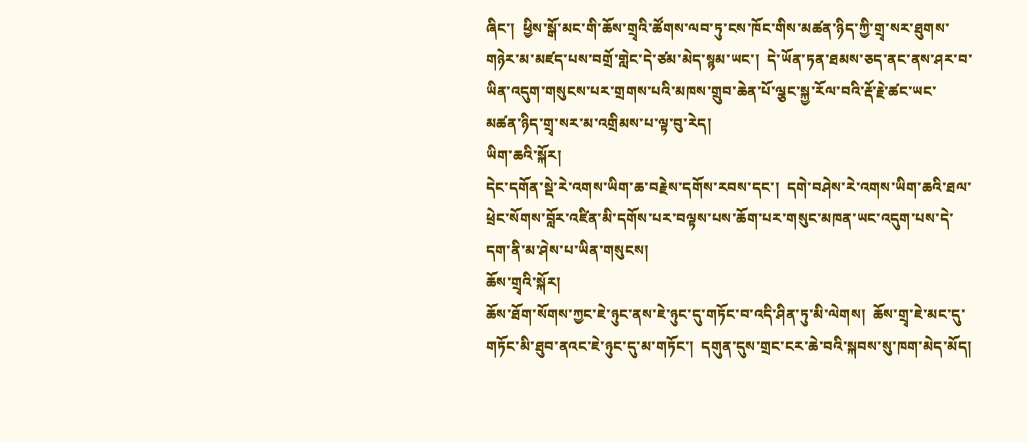ཞིང་།  ཕྱིས་སྒོ་མང་གི་ཆོས་གྲྭའི་ཚོགས་ལབ་ཏུ་ངས་ཁོང་གིས་མཚན་ཉིད་ཀྱི་གྲྭ་སར་ཐུགས་གཉེར་མ་མཛད་པས་བགྲོ་གླེང་དེ་ཙམ་མེད་སྙམ་ཡང་།  དེ་ཡོན་ཏན་ཐམས་ཅད་ནང་ནས་ཤར་བ་ཡིན་འདུག་གསུངས་པར་གྲགས་པའི་མཁས་གྲུབ་ཆེན་པོ་ལྕང་སྐྱ་རོལ་བའི་རྡོ་རྗེ་ཚང་ཡང་མཚན་ཉིད་གྲྭ་སར་མ་འགྲིམས་པ་ལྟ་བུ་རེད།
ཡིག་ཆའི་སྐོར།
དེང་དགོན་སྡེ་རེ་འགས་ཡིག་ཆ་བརྗེས་དགོས་རབས་དང་།  དགེ་བཤེས་རེ་འགས་ཡིག་ཆའི་ཐལ་ཕྲེང་སོགས་བློར་འཛིན་མི་དགོས་པར་བལྟས་པས་ཆོག་པར་གསུང་མཁན་ཡང་འདུག་པས་དེ་དག་ནི་མ་ཤེས་པ་ཡིན་གསུངས།
ཆོས་གྲྭའི་སྐོར།
ཆོས་ཐོག་སོགས་ཀྱང་ཇེ་ཉུང་ནས་ཇེ་ཉུང་དུ་གཏོང་བ་འདི་ཤིན་ཏུ་མི་ལེགས།  ཆོས་གྲྭ་ཇེ་མང་དུ་གཏོང་མི་ཐུབ་ནའང་ཇེ་ཉུང་དུ་མ་གཏོང་།  དགུན་དུས་གྲང་ངར་ཆེ་བའི་སྐབས་སུ་ཁག་མེད་མོད།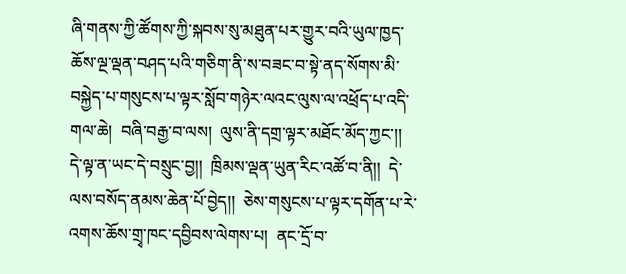ཞི་གནས་ཀྱི་ཚོགས་ཀྱི་སྐབས་སུ་མཐུན་པར་གྱུར་བའི་ཡུལ་ཁྱད་ཆོས་ལྔ་ལྡན་བཤད་པའི་གཅིག་ནི་ས་བཟང་བ་སྟེ་ནད་སོགས་མི་བསྐྱེད་པ་གསུངས་པ་ལྟར་སློབ་གཉེར་ལའང་ལུས་ལ་འཕྲོད་པ་འདི་གལ་ཆེ།  བཞི་བརྒྱ་བ་ལས།  ལུས་ནི་དགྲ་ལྟར་མཐོང་མོད་ཀྱང་།།  དེ་ལྟ་ན་ཡང་དེ་བསྲུང་བྱ།།  ཁྲིམས་ལྡན་ཡུན་རིང་འཚོ་བ་ནི།།  དེ་ལས་བསོད་ནམས་ཆེན་པོ་བྱེད།།  ཅེས་གསུངས་པ་ལྟར་དགོན་པ་རེ་འགས་ཆོས་གྲྭ་ཁང་དབྱིབས་ལེགས་པ།  ནང་དྲོ་བ་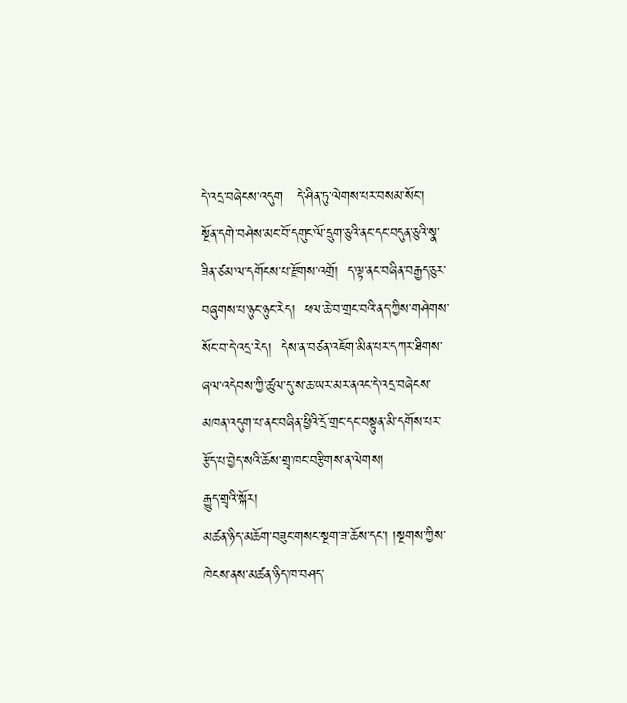དེ་འདྲ་བཞེངས་འདུག   དེ་ཤིན་ཏུ་ལེགས་པར་བསམ་སོང་།   སྔོན་དགེ་བཤེས་མང་བོ་དགུང་ལོ་དྲུག་ཅུའི་ནང་དང་བདུན་ཅུའི་སྣ་ཟིན་ཙམ་ལ་དགོངས་པ་རྫོགས་འགྲོ།  ད་ལྟ་ནང་བཞིན་བརྒྱད་ཅུར་བཞུགས་པ་ཉུང་ཉུང་རེད།  ཕལ་ཆེ་བ་གྲང་བའི་ནད་ཀྱིས་གཤེགས་སོང་བ་དེ་འདྲ་རེད།  དེས་ན་བཙན་འཇོག་མིན་པར་དཀར་ཐིགས་ཞལ་འདེབས་ཀྱི་ཚུལ་དུ་ས་ཆ་ཡར་མར་ནའང་དེ་འདྲ་བཞེངས་མཁན་འདུག་པ་ནང་བཞིན་ཕྱིའི་དྲོ་གྲང་དང་བསྟུན་མི་དགོས་པར་རྩོད་པ་བྱེད་སའི་ཆོས་གྲྭ་ཁང་བརྩིགས་ན་ལེགས།
རྒྱུད་གྲྭའི་སྐོར།
མཚན་ཉིད་མཆོག་བཟུང་གསང་སྔག་ཟ་ཆོས་དང་། །སྔགས་ཀྱིས་ཁེངས་ནས་མཚན་ཉིད་ཁ་བཤད་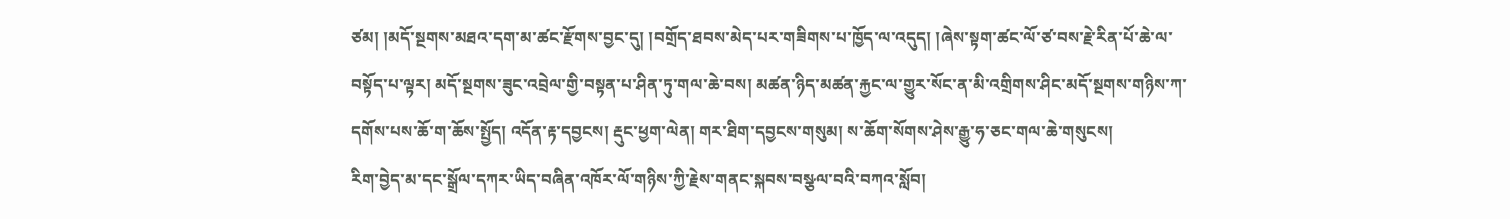ཙམ། །མདོ་སྔགས་མཐའ་དག་མ་ཚང་རྫོགས་བྱང་དུ། །བགྲོད་ཐབས་མེད་པར་གཟིགས་པ་ཁྱོད་ལ་འདུད། །ཞེས་སྟག་ཚང་ལོ་ཙ་བས་རྗེ་རིན་པོ་ཆེ་ལ་བསྟོད་པ་ལྟར། མདོ་སྔགས་ཟུང་འབྲེལ་གྱི་བསྟན་པ་ཤིན་ཏུ་གལ་ཆེ་བས། མཚན་ཉིད་མཚན་རྐྱང་ལ་གྱུར་སོང་ན་མི་འགྲིགས་ཤིང་མདོ་སྔགས་གཉིས་ཀ་དགོས་པས་ཆོ་ག་ཆོས་སྤྱོད། འདོན་རྟ་དབྱངས། རྡུང་ཕྱག་ལེན། གར་ཐིག་དབྱངས་གསུམ། ས་ཆོག་སོགས་ཤེས་རྒྱུ་ཧ་ཅང་གལ་ཆེ་གསུངས།
རིག་བྱེད་མ་དང་སྒྲོལ་དཀར་ཡིད་བཞིན་འཁོར་ལོ་གཉིས་ཀྱི་རྗེས་གནང་སྐབས་བསྩལ་བའི་བཀའ་སློབ།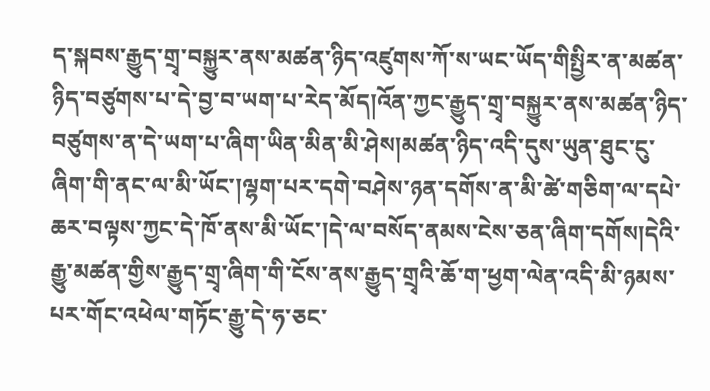ད་སྐབས་རྒྱུད་གྲྭ་བསྐྱུར་ནས་མཚན་ཉིད་འཛུགས་ཀོ་ས་ཡང་ཡོད་གིསྤྱིར་ན་མཚན་ཉིད་བཙུགས་པ་དེ་བྱ་བ་ཡག་པ་རེད་མོད།འོན་ཀྱང་རྒྱུད་གྲྭ་བསྐྱུར་ནས་མཚན་ཉིད་བཙུགས་ན་དེ་ཡག་པ་ཞིག་ཡིན་མིན་མི་ཤེས།མཚན་ཉིད་འདི་དུས་ཡུན་ཐུང་ངུ་ཞིག་གི་ནང་ལ་མི་ཡོང་།ལྷག་པར་དགེ་བཤེས་ཉན་དགོས་ན་མི་ཚེ་གཅིག་ལ་དཔེ་ཆར་བལྟས་ཀྱང་དེ་ཁོ་ནས་མི་ཡོང་།དེ་ལ་བསོད་ནམས་ངེས་ཅན་ཞིག་དགོས།དེའི་རྒྱུ་མཚན་གྱིས་རྒྱུད་གྲྭ་ཞིག་གི་ངོས་ནས་རྒྱུད་གྲྭའི་ཆོ་ག་ཕྱག་ལེན་འདི་མི་ཉམས་པར་གོང་འཕེལ་གཏོང་རྒྱུ་དེ་ཧ་ཅང་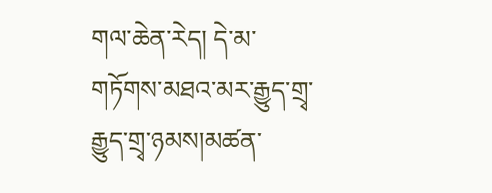གལ་ཆེན་རེད། དེ་མ་གཏོགས་མཐའ་མར་རྒྱུད་གྲྭ་རྒྱུད་གྲྭ་ཉམས།མཚན་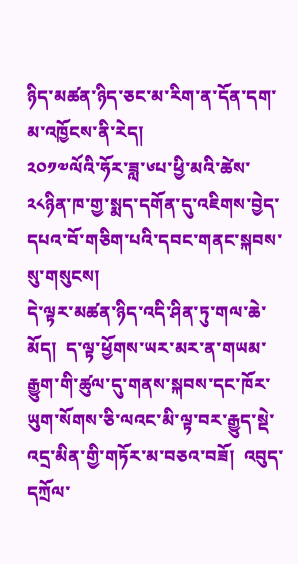ཉིད་མཚན་ཉིད་ཅང་མ་རིག་ན་དོན་དག་མ་འཁྱོངས་ནི་རེད།
༢༠༡༧ལོའི་ཧོར་ཟླ་༦པ་ཕྱི་མའི་ཚེས་༢༨ཉིན་ཁ་གྱ་སྨད་དགོན་དུ་འཇིགས་བྱེད་དཔའ་བོ་གཅིག་པའི་དབང་གནང་སྐབས་སུ་གསུངས།
དེ་ལྟར་མཚན་ཉིད་འདི་ཤིན་ཏུ་གལ་ཆེ་མོད།  ད་ལྟ་ཕྱོགས་ཡར་མར་ན་གཡམ་རྒྱུག་གི་ཚུལ་དུ་གནས་སྐབས་དང་ཁོར་ཡུག་སོགས་ཅི་ལའང་མི་ལྟ་བར་རྒྱུད་སྡེ་འདྲ་མིན་གྱི་གཏོར་མ་བཅའ་བཟོ།  འབུད་དཀྲོལ་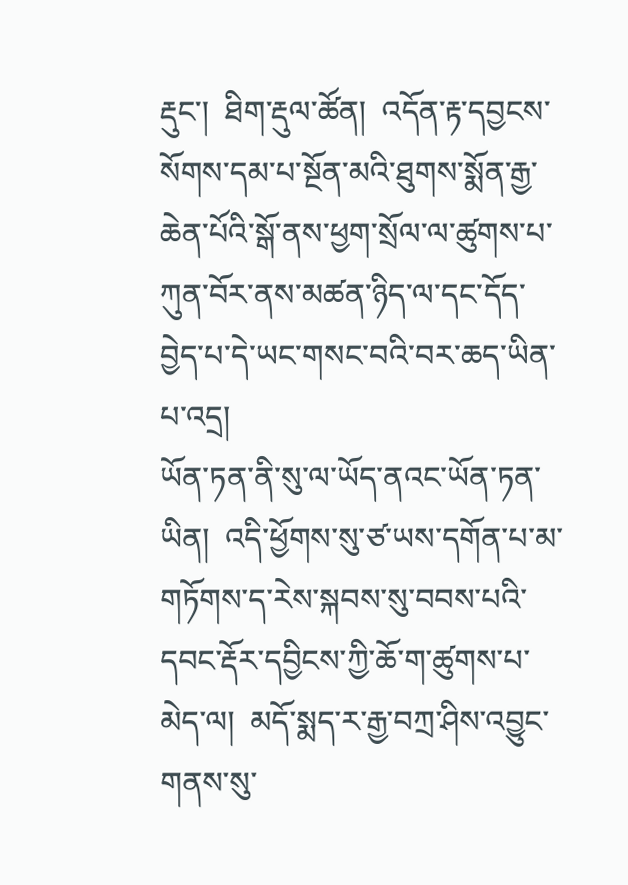རྡུང་།  ཐིག་རྡུལ་ཚོན།  འདོན་རྟ་དབྱངས་སོགས་དམ་པ་སྔོན་མའི་ཐུགས་སྨོན་རྒྱ་ཆེན་པོའི་སྒོ་ནས་ཕྱག་སྲོལ་ལ་ཚུགས་པ་ཀུན་བོར་ནས་མཚན་ཉིད་ལ་དང་དོད་བྱེད་པ་དེ་ཡང་གསང་བའི་བར་ཆད་ཡིན་པ་འདྲ།
ཡོན་ཏན་ནི་སུ་ལ་ཡོད་ནའང་ཡོན་ཏན་ཡིན།  འདི་ཕྱོགས་སུ་ཙ་ཡས་དགོན་པ་མ་གཏོགས་ད་རེས་སྐབས་སུ་བབས་པའི་དབང་རྡོར་དབྱིངས་ཀྱི་ཆོ་ག་ཚུགས་པ་མེད་ལ།  མདོ་སྨད་ར་རྒྱ་བཀྲ་ཤིས་འབྱུང་གནས་སུ་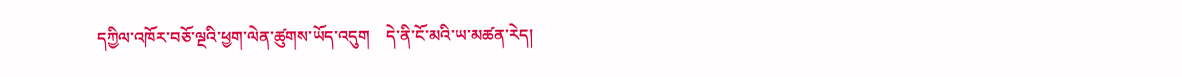དཀྱིལ་འཁོར་བཅོ་ལྔའི་ཕྱག་ལེན་ཚུགས་ཡོད་འདུག    དེ་ནི་ངོ་མའི་ཡ་མཚན་རེད།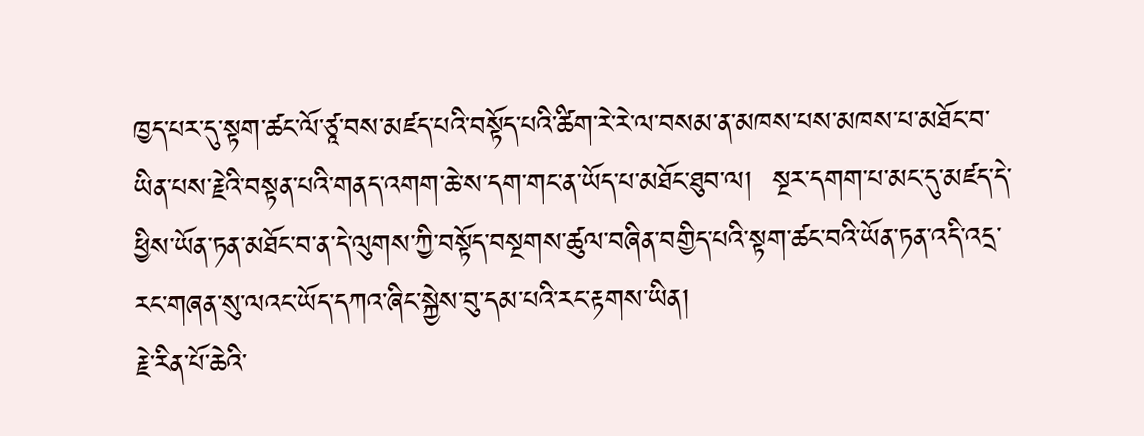ཁྱད་པར་དུ་སྟག་ཚང་ལོ་ཙཱ་བས་མཛད་པའི་བསྟོད་པའི་ཚིག་རེ་རེ་ལ་བསམ་ན་མཁས་པས་མཁས་པ་མཐོང་བ་ཡིན་པས་རྗེའི་བསྟན་པའི་གནད་འགག་ཆེ་ས་དག་གང་ན་ཡོད་པ་མཐོང་ཐུབ་ལ།  སྔར་དགག་པ་མང་དུ་མཛད་དེ་ཕྱིས་ཡོན་ཏན་མཐོང་བ་ན་དེ་ལུགས་ཀྱི་བསྟོད་བསྔགས་ཚུལ་བཞིན་བགྱིད་པའི་སྟག་ཚང་བའི་ཡོན་ཏན་འདི་འདྲ་རང་གཞན་སུ་ལའང་ཡོད་དཀའ་ཞིང་སྐྱེས་བུ་དམ་པའི་རང་རྟགས་ཡིན།
རྗེ་རིན་པོ་ཆེའི་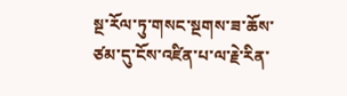སྔ་རོལ་ཏུ་གསང་སྔགས་ཟ་ཆོས་ཙམ་དུ་ངོས་འཛིན་པ་ལ་རྗེ་རིན་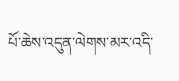པོ་ཆེས་འདུན་ལེགས་མར་འདི་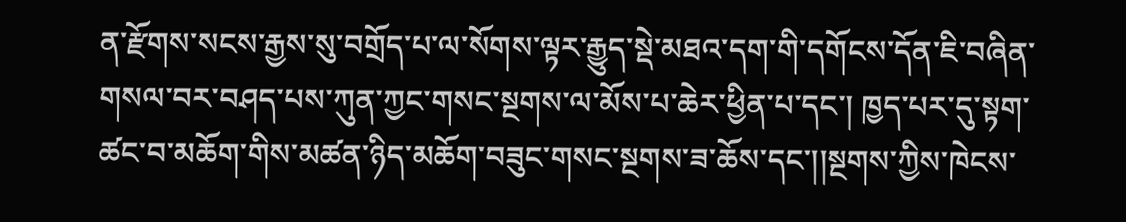ན་རྫོགས་སངས་རྒྱས་སུ་བགྲོད་པ་ལ་སོགས་ལྟར་རྒྱུད་སྡེ་མཐའ་དག་གི་དགོངས་དོན་ཇི་བཞིན་གསལ་བར་བཤད་པས་ཀུན་ཀྱང་གསང་སྔགས་ལ་མོས་པ་ཆེར་ཕྱིན་པ་དང་། ཁྱད་པར་དུ་སྟག་ཚང་བ་མཆོག་གིས་མཚན་ཉིད་མཆོག་བཟུང་གསང་སྔགས་ཟ་ཆོས་དང་།།སྔགས་ཀྱིས་ཁེངས་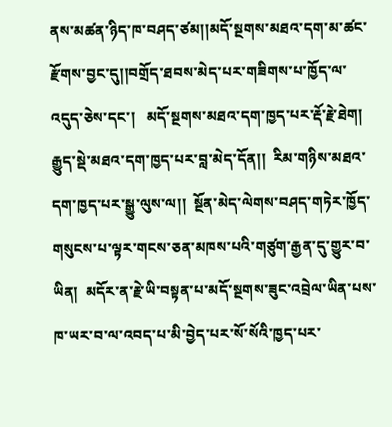ནས་མཚན་ཉིད་ཁ་བཤད་ཙམ།།མདོ་སྔགས་མཐའ་དག་མ་ཚང་རྫོགས་བྱང་དུ།།བགྲོད་ཐབས་མེད་པར་གཟིགས་པ་ཁྱོད་ལ་འདུད་ཅེས་དང་།   མདོ་སྔགས་མཐའ་དག་ཁྱད་པར་རྡོ་རྗེ་ཐེག།  རྒྱུད་སྡེ་མཐའ་དག་ཁྱད་པར་བླ་མེད་དོན།།  རིམ་གཉིས་མཐའ་དག་ཁྱད་པར་སྒྱུ་ལུས་ལ།།  སྔོན་མེད་ལེགས་བཤད་གཏེར་ཁྱོད་གསུངས་པ་ལྟར་གངས་ཅན་མཁས་པའི་གཙུག་རྒྱན་དུ་གྱུར་བ་ཡིན།  མདོར་ན་རྗེ་ཡི་བསྟན་པ་མདོ་སྔགས་ཟུང་འབྲེལ་ཡིན་པས་ཁ་ཡར་བ་ལ་འབད་པ་མི་བྱེད་པར་སོ་སོའི་ཁྱད་པར་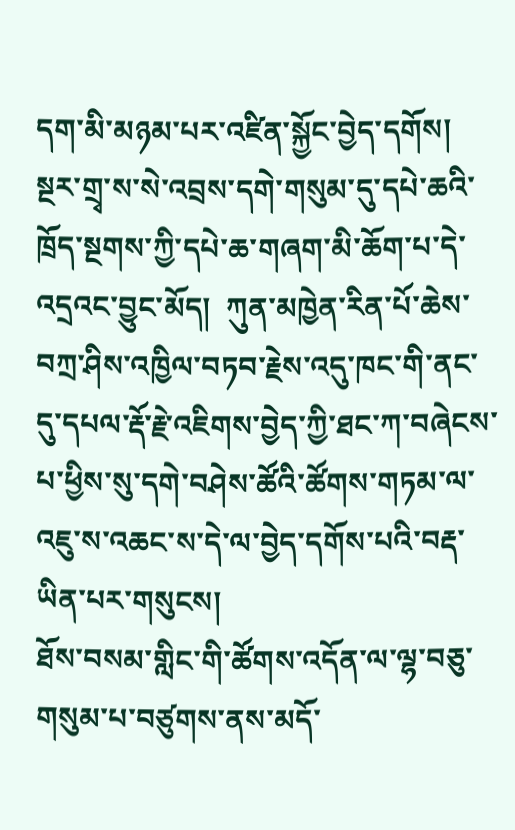དག་མི་མཉམ་པར་འཛིན་སྐྱོང་བྱེད་དགོས།
སྔར་གྲྭ་ས་སེ་འབྲས་དགེ་གསུམ་དུ་དཔེ་ཆའི་ཁྲོད་སྔགས་ཀྱི་དཔེ་ཆ་གཞག་མི་ཆོག་པ་དེ་འདྲའང་བྱུང་མོད།  ཀུན་མཁྱེན་རིན་པོ་ཆེས་བཀྲ་ཤིས་འཁྱིལ་བཏབ་རྗེས་འདུ་ཁང་གི་ནང་དུ་དཔལ་རྡོ་རྗེ་འཇིགས་བྱེད་ཀྱི་ཐང་ཀ་བཞེངས་པ་ཕྱིས་སུ་དགེ་བཤེས་ཚོའི་ཚོགས་གཏམ་ལ་འཇུ་ས་འཆང་ས་དེ་ལ་བྱེད་དགོས་པའི་བརྡ་ཡིན་པར་གསུངས།
ཐོས་བསམ་གླིང་གི་ཚོགས་འདོན་ལ་ལྷ་བཅུ་གསུམ་པ་བཙུགས་ནས་མདོ་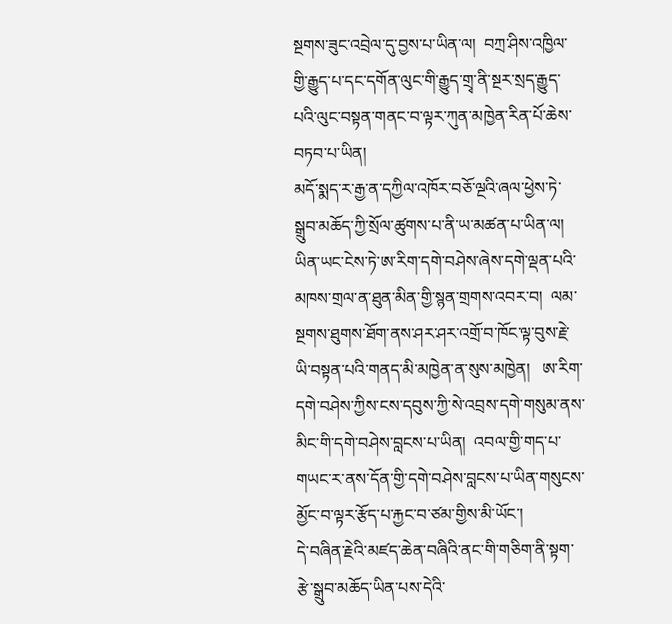སྔགས་ཟུང་འབྲེལ་དུ་བྱས་པ་ཡིན་ལ།  བཀྲ་ཤིས་འཁྱིལ་གྱི་རྒྱུད་པ་དང་དགོན་ལུང་གི་རྒྱུད་གྲྭ་ནི་སྔར་སྲད་རྒྱུད་པའི་ལུང་བསྟན་གནང་བ་ལྟར་ཀུན་མཁྱེན་རིན་པོ་ཆེས་བཏབ་པ་ཡིན།
མདོ་སྨད་ར་རྒྱ་ན་དཀྱིལ་འཁོར་བཅོ་ལྔའི་ཞལ་ཕྱེས་ཏེ་སྒྲུབ་མཆོད་ཀྱི་སྲོལ་ཚུགས་པ་ནི་ཡ་མཚན་པ་ཡིན་ལ།  ཡིན་ཡང་ངེས་ཏེ་ཨ་རིག་དགེ་བཤེས་ཞེས་དགེ་ལྡན་པའི་མཁས་གྲལ་ན་ཐུན་མིན་གྱི་སྙན་གྲགས་འབར་བ།  ལམ་སྔགས་ཐུགས་ཐོག་ནས་ཤར་ཤར་འགྲོ་བ་ཁོང་ལྟ་བུས་རྗེ་ཡི་བསྟན་པའི་གནད་མི་མཁྱེན་ན་སུས་མཁྱེན།   ཨ་རིག་དགེ་བཤེས་ཀྱིས་ངས་དབུས་ཀྱི་སེ་འབྲས་དགེ་གསུམ་ནས་མིང་གི་དགེ་བཤེས་བླངས་པ་ཡིན།  འབལ་གྱི་གད་པ་གཡང་ར་ནས་དོན་གྱི་དགེ་བཤེས་བླངས་པ་ཡིན་གསུངས་མྱོང་བ་ལྟར་རྩོད་པ་རྐྱང་བ་ཙམ་གྱིས་མི་ཡོང་།
དེ་བཞིན་རྗེའི་མཛད་ཆེན་བཞིའི་ནང་གི་གཅིག་ནི་སྟག་རྩེ་སྒྲུབ་མཆོད་ཡིན་པས་དེའི་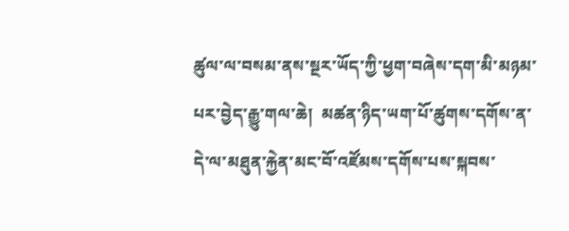ཚུལ་ལ་བསམ་ནས་སྔར་ཡོད་ཀྱི་ཕྱག་བཞེས་དག་མི་མཉམ་པར་བྱེད་རྒྱུ་གལ་ཆེ།  མཚན་ཉིད་ཡག་པོ་ཚུགས་དགོས་ན་དེ་ལ་མཐུན་རྐྱེན་མང་བོ་འཛོམས་དགོས་པས་སྐབས་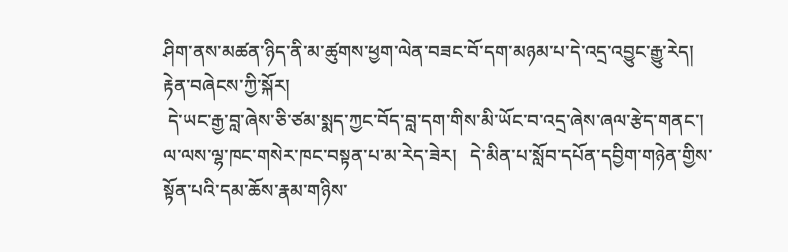ཤིག་ནས་མཚན་ཉིད་ནི་མ་ཚུགས་ཕྱག་ལེན་བཟང་བོ་དག་མཉམ་པ་དེ་འདྲ་འབྱུང་རྒྱུ་རེད།
རྟེན་བཞེངས་ཀྱི་སྐོར།
 དེ་ཡང་རྒྱ་བླ་ཞེས་ཅི་ཙམ་སྨད་ཀྱང་བོད་བླ་དག་གིས་མི་ཡོང་བ་འདྲ་ཞེས་ཞལ་རྩེད་གནང་།  ལ་ལས་ལྷ་ཁང་གསེར་ཁང་བསྟན་པ་མ་རེད་ཟེར།   དེ་མིན་པ་སློབ་དཔོན་དབྱིག་གཉེན་གྱིས་སྟོན་པའི་དམ་ཆོས་རྣམ་གཉིས་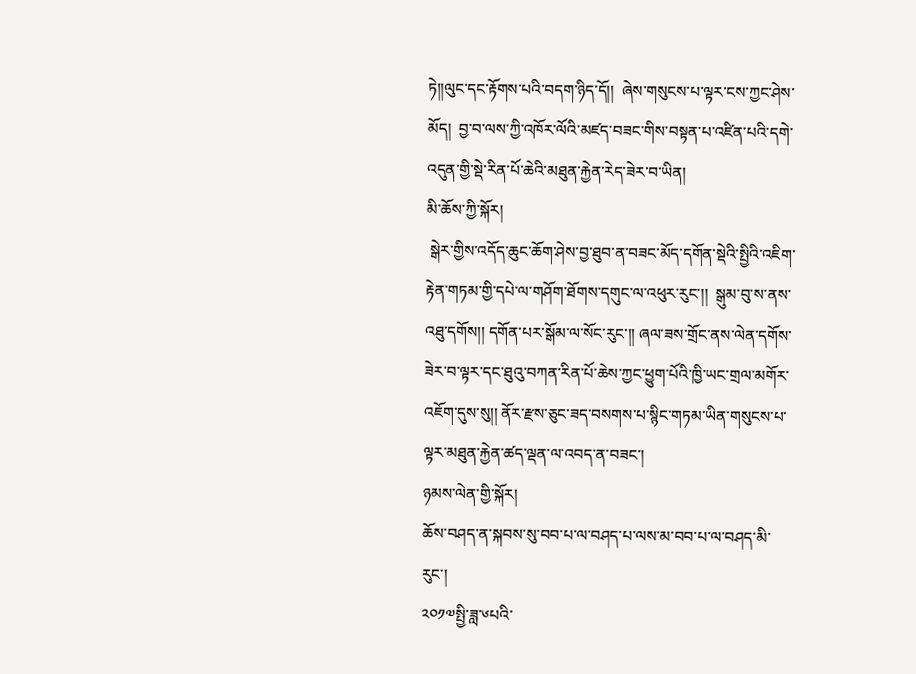ཏེ།།ལུང་དང་རྟོགས་པའི་བདག་ཉིད་དོ།།  ཞེས་གསུངས་པ་ལྟར་ངས་ཀྱང་ཤེས་མོད།  བྱ་བ་ལས་ཀྱི་འཁོར་ལོའི་མཛད་བཟང་གིས་བསྟན་པ་འཛིན་པའི་དགེ་འདུན་གྱི་སྡེ་རིན་པོ་ཆེའི་མཐུན་རྐྱེན་རེད་ཟེར་བ་ཡིན།
མི་ཆོས་ཀྱི་སྐོར།
 སྒེར་གྱིས་འདོད་ཆུང་ཆོག་ཤེས་བྱ་ཐུབ་ན་བཟང་མོད་དགོན་སྡེའི་སྤྱིའི་འཇིག་རྟེན་གཏམ་གྱི་དཔེ་ལ་གཤོག་ཐོགས་དགུང་ལ་འཕུར་རུང་།།  སྒུམ་བུ་ས་ནས་འཐུ་དགོས།། དགོན་པར་སྒོམ་ལ་སོང་རུང་།། ཞལ་ཟས་གྲོང་ནས་ལེན་དགོས་ཟེར་བ་ལྟར་དང་ཐུའུ་བཀན་རིན་པོ་ཆེས་ཀྱང་ཕྱུག་པོའི་ཁྱི་ཡང་གྲལ་མགོར་འཇོག་དུས་སུ།། ནོར་རྫས་ཅུང་ཟད་བསགས་པ་སྙིང་གཏམ་ཡིན་གསུངས་པ་ལྟར་མཐུན་རྐྱེན་ཚད་ལྡན་ལ་འབད་ན་བཟང་།
ཉམས་ལེན་གྱི་སྐོར།
ཆོས་བཤད་ན་སྐབས་སུ་བབ་པ་ལ་བཤད་པ་ལས་མ་བབ་པ་ལ་བཤད་མི་རུང་།
༢༠༡༧སྤྱི་ཟླ་༦པའི་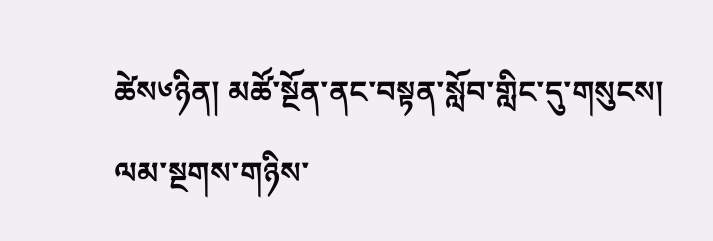ཚེས༦ཉིན། མཚོ་སྔོན་ནང་བསྟན་སློབ་གླིང་དུ་གསུངས།
ལམ་སྔགས་གཉིས་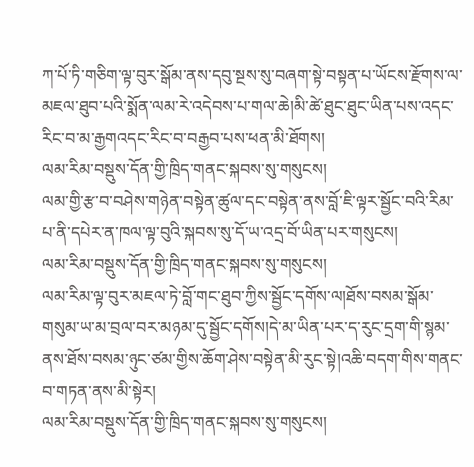ཀ་པོ་ཏི་གཅིག་ལྟ་བུར་སྒོམ་ནས་དབུ་སྔས་སུ་བཞག་སྟེ་བསྟན་པ་ཡོངས་རྫོགས་ལ་མཇལ་ཐུབ་པའི་སྨོན་ལམ་རེ་འདེབས་པ་གལ་ཆེ།མི་ཚེ་ཐུང་ཐུང་ཡིན་པས་འདང་རིང་བ་མ་རྒྱགའདང་རིང་བ་བརྒྱབ་པས་ཕན་མི་ཐོགས།
ལམ་རིམ་བསྡུས་དོན་གྱི་ཁྲིད་གནང་སྐབས་སུ་གསུངས།
ལམ་གྱི་རྩ་བ་བཤེས་གཉེན་བསྟེན་ཚུལ་དང་བསྟེན་ནས་བློ་ཇི་ལྟར་སྦྱོང་བའི་རིམ་པ་ནི་དཔེར་ན་ཁལ་ལྟ་བུའི་སྐབས་སུ་དོ་ཡ་འདྲ་བོ་ཡིན་པར་གསུངས།
ལམ་རིམ་བསྡུས་དོན་གྱི་ཁྲིད་གནང་སྐབས་སུ་གསུངས།
ལམ་རིམ་ལྟ་བུར་མཇལ་ཏེ་བློ་གང་ཐུབ་ཀྱིས་སྦྱོང་དགོས་ལ།ཐོས་བསམ་སྒོམ་གསུམ་ཡ་མ་བྲལ་བར་མཉམ་དུ་སྦྱོང་དགོས།དེ་མ་ཡིན་པར་ད་རུང་དྲག་གི་སྙམ་ནས་ཐོས་བསམ་ཉུང་ཙམ་གྱིས་ཆོག་ཤེས་བསྟེན་མི་རུང་སྟེ།འཆི་བདག་གིས་གནང་བ་གཏན་ནས་མི་སྟེར།
ལམ་རིམ་བསྡུས་དོན་གྱི་ཁྲིད་གནང་སྐབས་སུ་གསུངས།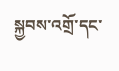སྐྱབས་འགྲོ་དང་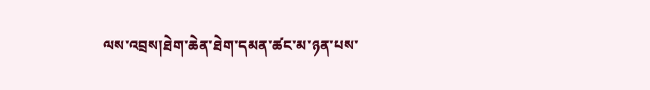ལས་འབྲས།ཐེག་ཆེན་ཐེག་དམན་ཚང་མ་ཉན་པས་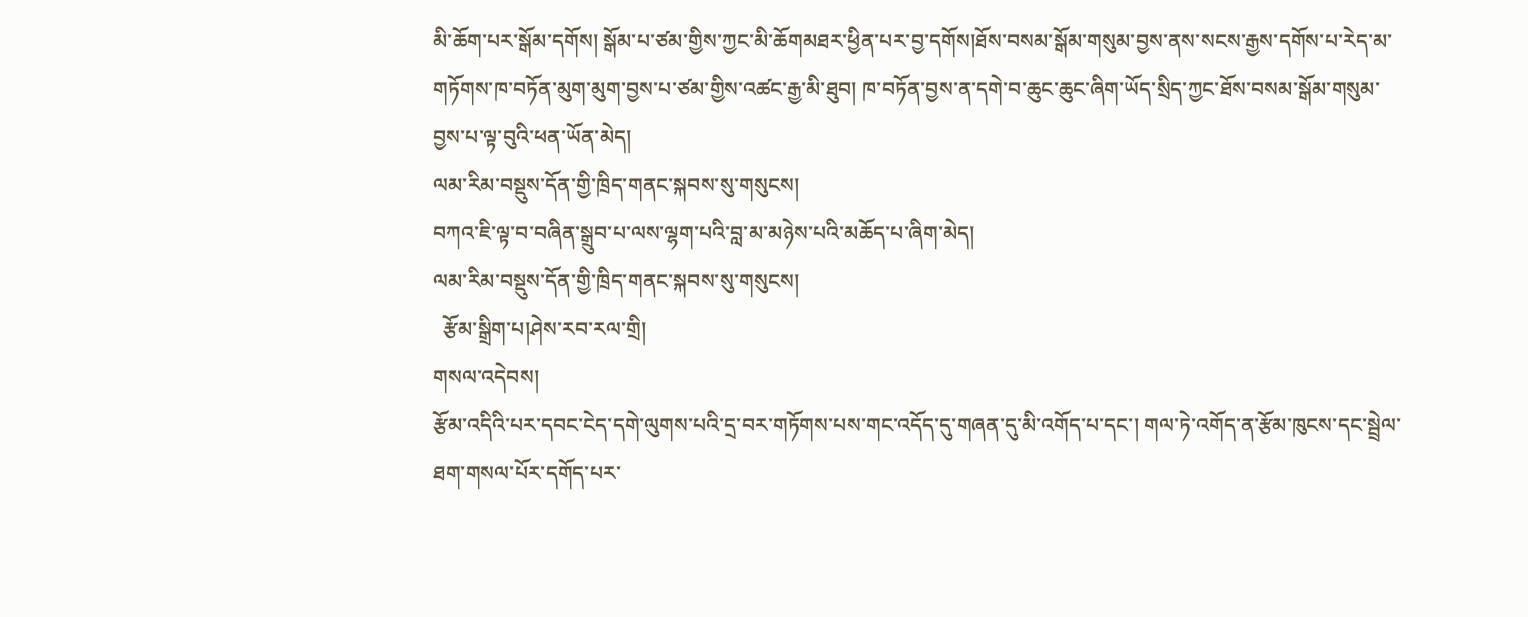མི་ཆོག་པར་སྒོམ་དགོས། སྒོམ་པ་ཙམ་གྱིས་ཀྱང་མི་ཆོགམཐར་ཕྱིན་པར་བྱ་དགོས།ཐོས་བསམ་སྒོམ་གསུམ་བྱས་ནས་སངས་རྒྱས་དགོས་པ་རེད་མ་གཏོགས་ཁ་བཏོན་མུག་མུག་བྱས་པ་ཙམ་གྱིས་འཚང་རྒྱ་མི་ཐུབ། ཁ་བཏོན་བྱས་ན་དགེ་བ་ཆུང་ཆུང་ཞིག་ཡོད་སྲིད་ཀྱང་ཐོས་བསམ་སྒོམ་གསུམ་བྱས་པ་ལྟ་བུའི་ཕན་ཡོན་མེད།
ལམ་རིམ་བསྡུས་དོན་གྱི་ཁྲིད་གནང་སྐབས་སུ་གསུངས།
བཀའ་ཇི་ལྟ་བ་བཞིན་སྒྲུབ་པ་ལས་ལྷག་པའི་བླ་མ་མཉེས་པའི་མཆོད་པ་ཞིག་མེད།
ལམ་རིམ་བསྡུས་དོན་གྱི་ཁྲིད་གནང་སྐབས་སུ་གསུངས།
  རྩོམ་སྒྲིག་པ།ཤེས་རབ་རལ་གྲི།
གསལ་འདེབས།
རྩོམ་འདིའི་པར་དབང་ངེད་དགེ་ལུགས་པའི་དྲ་བར་གཏོགས་པས་གང་འདོད་དུ་གཞན་དུ་མི་འགོད་པ་དང་། གལ་ཏེ་འགོད་ན་རྩོམ་ཁུངས་དང་སྦྲེལ་ཐག་གསལ་པོར་དགོད་པར་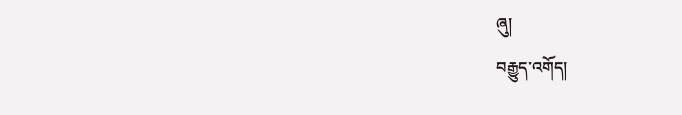ཞུ།
བརྒྱུད་འགོད།